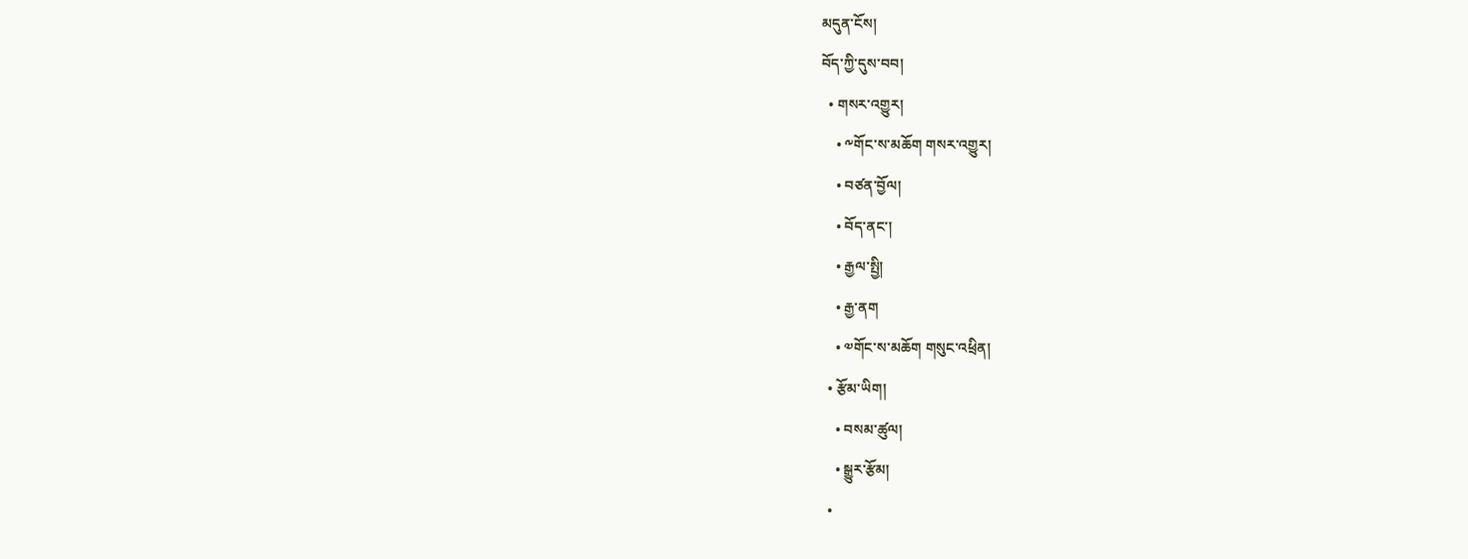མདུན་ངོས།
བོད་ཀྱི་དུས་བབ།
  • གསར་འགྱུར།
    • ༸གོང་ས་མཆོག གསར་འགྱུར།
    • བཙན་བྱོལ།
    • བོད་ནང་།
    • རྒྱལ་སྤྱི།
    • རྒྱ་ནག
    • ༧གོང་ས་མཆོག གསུང་འཕྲིན།
  • རྩོམ་ཡིག།
    • བསམ་ཚུལ།
    • སྒྱུར་རྩོམ།
  •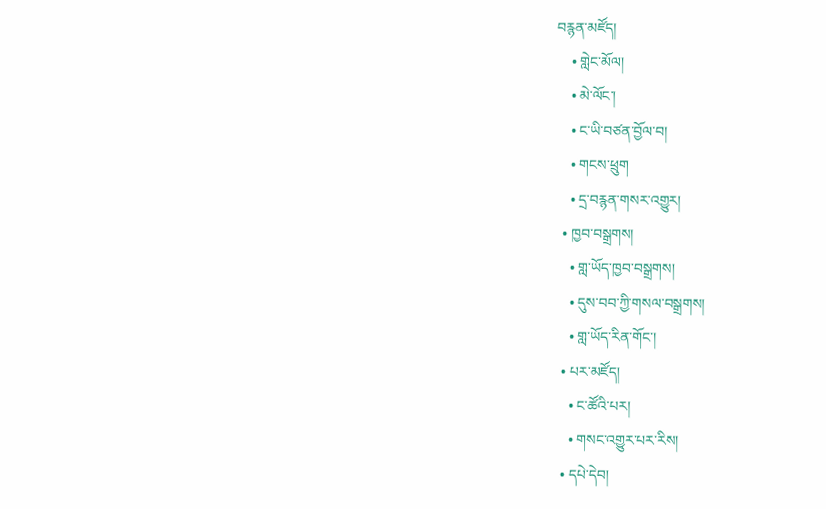བརྙན་མཛོད།
    • གླེང་མོལ།
    • མེ་ལོང་།
    • ང་ཡི་བཙན་བྱོལ་བ།
    • གངས་ཕྲུག
    • དྲ་བརྙན་གསར་འགྱུར།
  • ཁྱབ་བསྒྲགས།
    • གླ་ཡོད་ཁྱབ་བསྒྲགས།
    • དུས་བབ་ཀྱི་གསལ་བསྒྲགས།
    • གླ་ཡོད་རིན་གོང་།
  • པར་མཛོད།
    • ང་ཚོའི་པར།
    • གསང་འགྱུར་པར་རིས།
  • དཔེ་དེབ།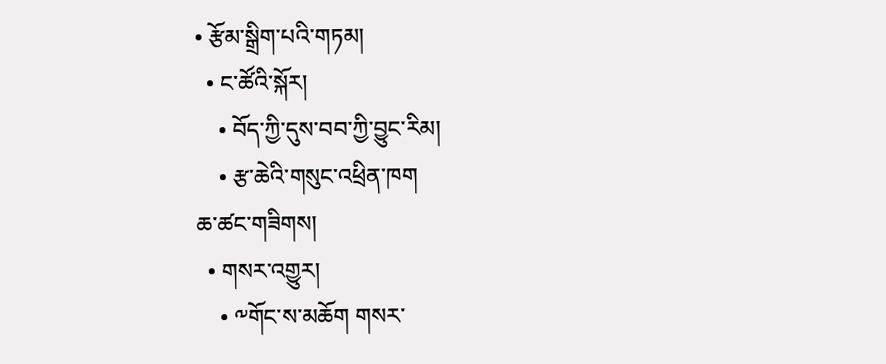• རྩོམ་སྒྲིག་པའི་གཏམ།
  • ང་ཚོའི་སྐོར།
    • བོད་ཀྱི་དུས་བབ་ཀྱི་བྱུང་རིམ།
    • རྩ་ཆེའི་གསུང་འཕྲིན་ཁག
ཆ་ཚང་གཟིགས།
  • གསར་འགྱུར།
    • ༸གོང་ས་མཆོག གསར་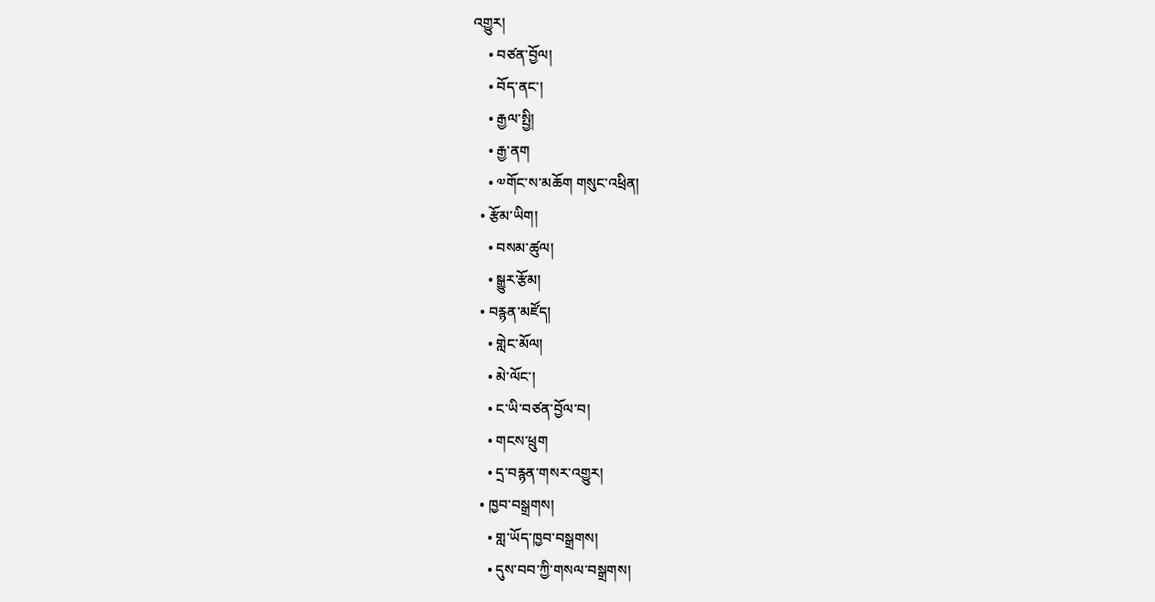འགྱུར།
    • བཙན་བྱོལ།
    • བོད་ནང་།
    • རྒྱལ་སྤྱི།
    • རྒྱ་ནག
    • ༧གོང་ས་མཆོག གསུང་འཕྲིན།
  • རྩོམ་ཡིག།
    • བསམ་ཚུལ།
    • སྒྱུར་རྩོམ།
  • བརྙན་མཛོད།
    • གླེང་མོལ།
    • མེ་ལོང་།
    • ང་ཡི་བཙན་བྱོལ་བ།
    • གངས་ཕྲུག
    • དྲ་བརྙན་གསར་འགྱུར།
  • ཁྱབ་བསྒྲགས།
    • གླ་ཡོད་ཁྱབ་བསྒྲགས།
    • དུས་བབ་ཀྱི་གསལ་བསྒྲགས།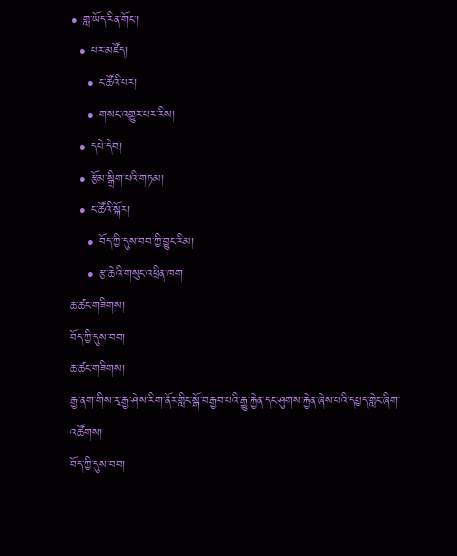• གླ་ཡོད་རིན་གོང་།
  • པར་མཛོད།
    • ང་ཚོའི་པར།
    • གསང་འགྱུར་པར་རིས།
  • དཔེ་དེབ།
  • རྩོམ་སྒྲིག་པའི་གཏམ།
  • ང་ཚོའི་སྐོར།
    • བོད་ཀྱི་དུས་བབ་ཀྱི་བྱུང་རིམ།
    • རྩ་ཆེའི་གསུང་འཕྲིན་ཁག
ཆ་ཚང་གཟིགས།
བོད་ཀྱི་དུས་བབ།
ཆ་ཚང་གཟིགས།
རྒྱ་ནག་གིས་རྭ་རྒྱ་ཤེས་རིག་ནོར་གླིང་སྒོ་བརྒྱབ་པའི་རྒྱུ་རྐྱེན་དང་ཤུགས་རྐྱེན་ཞེས་པའི་དཔྱད་གླེང་ཞིག་འཚོགས།
བོད་ཀྱི་དུས་བབ།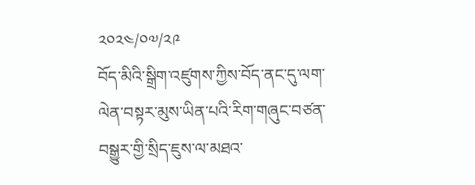༢༠༢༤/༠༧/༢༩
བོད་མིའི་སྒྲིག་འཛུགས་ཀྱིས་བོད་ནང་དུ་ལག་ལེན་བསྟར་མུས་ཡིན་པའི་རིག་གཞུང་བཙན་བསྒྱུར་གྱི་སྲིད་ཇུས་ལ་མཐའ་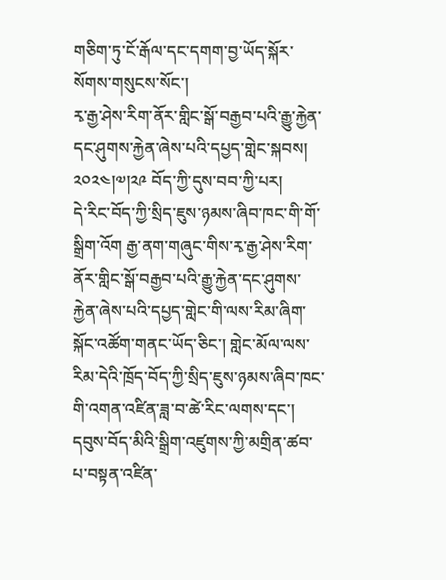གཅིག་ཏུ་ངོ་རྒོལ་དང་དགག་བྱ་ཡོད་སྐོར་སོགས་གསུངས་སོང་།
རྭ་རྒྱ་ཤེས་རིག་ནོར་གླིང་སྒོ་བརྒྱབ་པའི་རྒྱུ་རྐྱེན་དང་ཤུགས་རྐྱེན་ཞེས་པའི་དཔྱད་གླེང་སྐབས། ༢༠༢༤།༧།༢༩ བོད་ཀྱི་དུས་བབ་ཀྱི་པར།
དེ་རིང་བོད་ཀྱི་སྲིད་ཇུས་ཉམས་ཞིབ་ཁང་གི་གོ་སྒྲིག་འོག རྒྱ་ནག་གཞུང་གིས་རྭ་རྒྱ་ཤེས་རིག་ནོར་གླིང་སྒོ་བརྒྱབ་པའི་རྒྱུ་རྐྱེན་དང་ཤུགས་རྐྱེན་ཞེས་པའི་དཔྱད་གླེང་གི་ལས་རིམ་ཞིག་སྐོང་འཚོག་གནང་ཡོད་ཅིང་། གླེང་མོལ་ལས་རིམ་དེའི་ཁྲོད་བོད་ཀྱི་སྲིད་ཇུས་ཉམས་ཞིབ་ཁང་གི་འགན་འཛིན་ཟླ་བ་ཚེ་རིང་ལགས་དང་། དབུས་བོད་མིའི་སྒྲིག་འཛུགས་ཀྱི་མགྲིན་ཚབ་པ་བསྟན་འཛིན་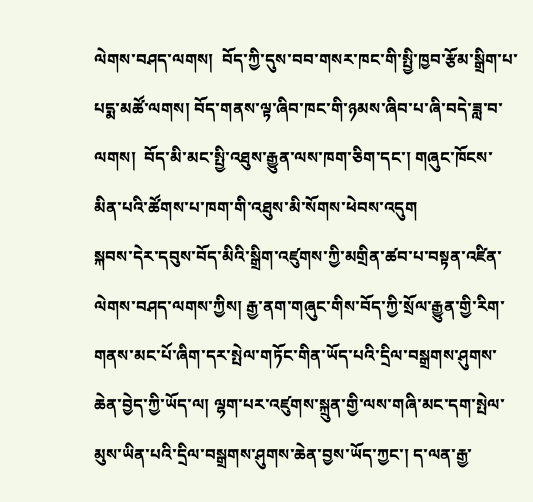ལེགས་བཤད་ལགས།  བོད་ཀྱི་དུས་བབ་གསར་ཁང་གི་སྤྱི་ཁྱབ་རྩོམ་སྒྲིག་པ་པདྨ་མཚོ་ལགས། བོད་གནས་ལྟ་ཞིབ་ཁང་གི་ཉམས་ཞིབ་པ་ཞི་བདེ་ཟླ་བ་ལགས།  བོད་མི་མང་སྤྱི་འཐུས་རྒྱུན་ལས་ཁག་ཅིག་དང་། གཞུང་ཁོངས་མིན་པའི་ཚོགས་པ་ཁག་གི་འཐུས་མི་སོགས་ཕེབས་འདུག
སྐབས་དེར་དབུས་བོད་མིའི་སྒྲིག་འཛུགས་ཀྱི་མགྲིན་ཚབ་པ་བསྟན་འཛིན་ལེགས་བཤད་ལགས་ཀྱིས། རྒྱ་ནག་གཞུང་གིས་བོད་ཀྱི་སྲོལ་རྒྱུན་གྱི་རིག་གནས་མང་པོ་ཞིག་དར་སྤེལ་གཏོང་གིན་ཡོད་པའི་དྲིལ་བསྒྲགས་ཤུགས་ཆེན་བྱེད་ཀྱི་ཡོད་ལ། ལྷག་པར་འཛུགས་སྐྲུན་གྱི་ལས་གཞི་མང་དག་སྤེལ་མུས་ཡིན་པའི་དྲིལ་བསྒྲགས་ཤུགས་ཆེན་བྱས་ཡོད་ཀྱང་། ད་ལན་རྒྱ་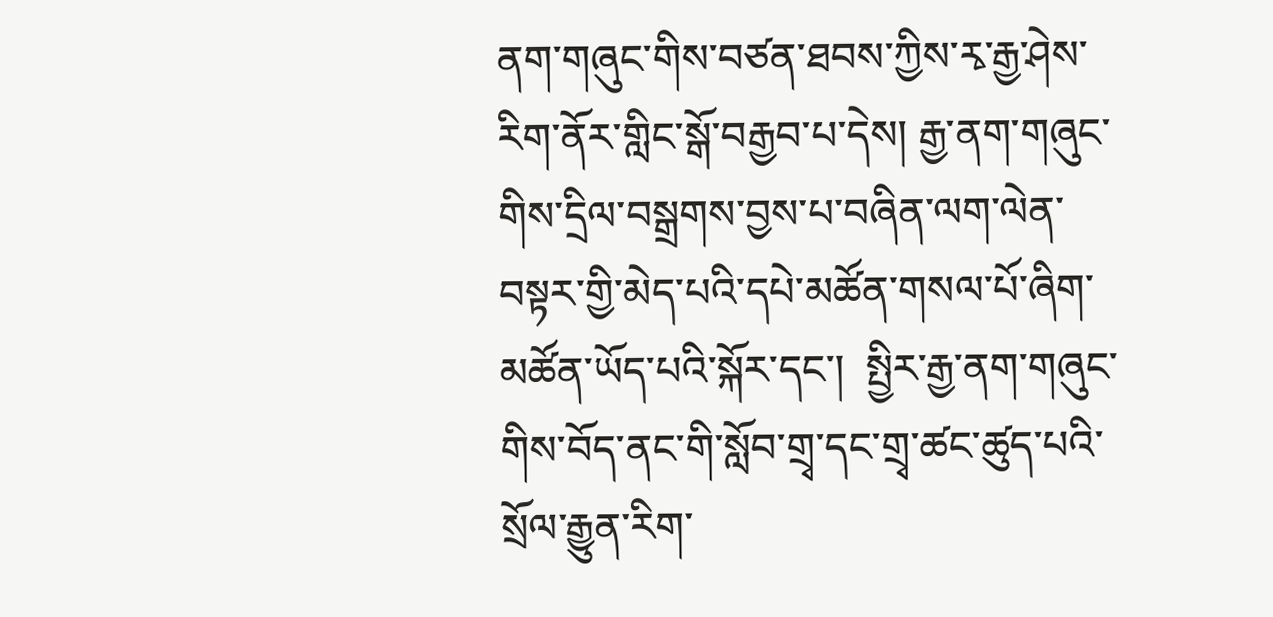ནག་གཞུང་གིས་བཙན་ཐབས་ཀྱིས་རྭ་རྒྱ་ཤེས་རིག་ནོར་གླིང་སྒོ་བརྒྱབ་པ་དེས། རྒྱ་ནག་གཞུང་གིས་དྲིལ་བསྒྲགས་བྱས་པ་བཞིན་ལག་ལེན་བསྟར་གྱི་མེད་པའི་དཔེ་མཚོན་གསལ་པོ་ཞིག་མཚོན་ཡོད་པའི་སྐོར་དང་།  སྤྱིར་རྒྱ་ནག་གཞུང་གིས་བོད་ནང་གི་སློབ་གྲྭ་དང་གྲྭ་ཚང་ཚུད་པའི་སྲོལ་རྒྱུན་རིག་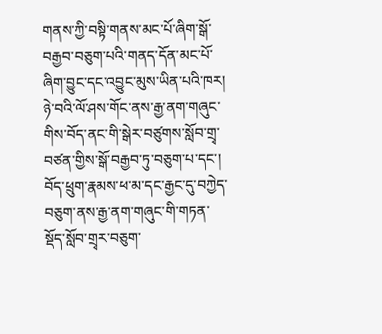གནས་ཀྱི་བསྟི་གནས་མང་པོ་ཞིག་སྒོ་བརྒྱབ་བཅུག་པའི་གནད་དོན་མང་པོ་ཞིག་བྱུང་དང་འབྱུང་མུས་ཡིན་པའི་ཁར།  ཉེ་བའི་ལོ་ཤས་གོང་ནས་རྒྱ་ནག་གཞུང་གིས་བོད་ནང་གི་སྒེར་བཙུགས་སློབ་གྲྭ་བཙན་གྱིས་སྒོ་བརྒྱབ་ཏུ་བཅུག་པ་དང་། བོད་ཕྲུག་རྣམས་ཕ་མ་དང་རྒྱང་དུ་བཀྱེད་བཅུག་ནས་རྒྱ་ནག་གཞུང་གི་གཏན་སྡོད་སློབ་གྲྭར་བཅུག་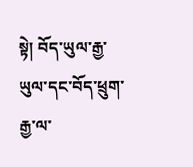སྟེ། བོད་ཡུལ་རྒྱ་ཡུལ་དང་བོད་ཕྲུག་རྒྱ་ལ་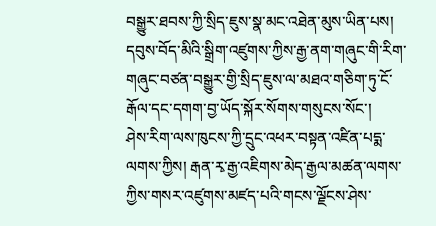བསྒྱུར་ཐབས་ཀྱི་སྲིད་ཇུས་སྣ་མང་འཐེན་མུས་ཡིན་པས། དབུས་བོད་མིའི་སྒྲིག་འཛུགས་ཀྱིས་རྒྱ་ནག་གཞུང་གི་རིག་གཞུང་བཙན་བསྒྱུར་གྱི་སྲིད་ཇུས་ལ་མཐའ་གཅིག་ཏུ་ངོ་རྒོལ་དང་དགག་བྱ་ཡོད་སྐོར་སོགས་གསུངས་སོང་།
ཤེས་རིག་ལས་ཁུངས་ཀྱི་དྲུང་འཕར་བསྟན་འཛིན་པདྨ་ལགས་ཀྱིས། རྒན་རྭ་རྒྱ་འཇིགས་མེད་རྒྱལ་མཚན་ལགས་ཀྱིས་གསར་འཛུགས་མཛད་པའི་གངས་ལྗོངས་ཤེས་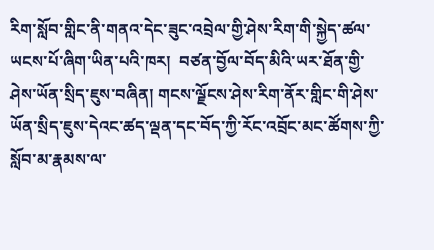རིག་སློབ་གླིང་ནི་གནའ་དེང་ཟུང་འབྲེལ་གྱི་ཤེས་རིག་གི་སྐྱེད་ཚལ་ཡངས་པོ་ཞིག་ཡིན་པའི་ཁར།  བཙན་བྱོལ་བོད་མིའི་ཡར་ཐོན་གྱི་ཤེས་ཡོན་སྲིད་ཇུས་བཞིན། གངས་ལྗོངས་ཤེས་རིག་ནོར་གླིང་གི་ཤེས་ཡོན་སྲིད་ཇུས་དེའང་ཚད་ལྡན་དང་བོད་ཀྱི་རོང་འབྲོང་མང་ཚོགས་ཀྱི་སློབ་མ་རྣམས་ལ་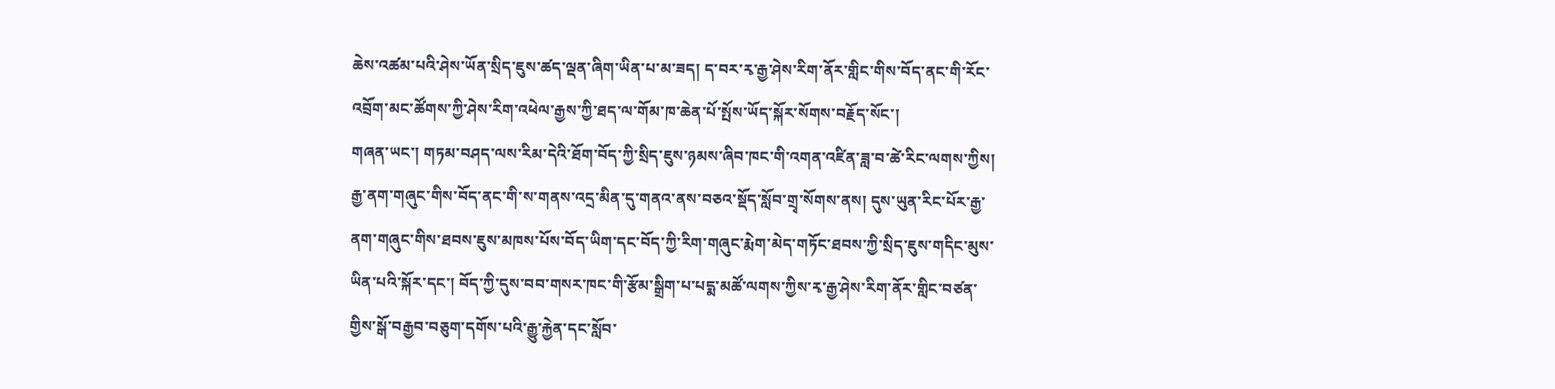ཆེས་འཚམ་པའི་ཤེས་ཡོན་སྲིད་ཇུས་ཚད་ལྡན་ཞིག་ཡིན་པ་མ་ཟད། ད་བར་རྭ་རྒྱ་ཤེས་རིག་ནོར་གླིང་གིས་བོད་ནང་གི་རོང་འབྲོག་མང་ཚོགས་ཀྱི་ཤེས་རིག་འཕེལ་རྒྱས་ཀྱི་ཐད་ལ་གོམ་ཁ་ཆེན་པོ་སྤོས་ཡོད་སྐོར་སོགས་བརྗོད་སོང་།
གཞན་ཡང་། གཏམ་བཤད་ལས་རིམ་དེའི་ཐོག་བོད་ཀྱི་སྲིད་ཇུས་ཉམས་ཞིབ་ཁང་གི་འགན་འཛིན་ཟླ་བ་ཚེ་རིང་ལགས་ཀྱིས། རྒྱ་ནག་གཞུང་གིས་བོད་ནང་གི་ས་གནས་འདྲ་མིན་དུ་གནའ་ནས་བཅའ་སྡོད་སློབ་གྲྭ་སོགས་ནས། དུས་ཡུན་རིང་པོར་རྒྱ་ནག་གཞུང་གིས་ཐབས་ཇུས་མཁས་པོས་བོད་ཡིག་དང་བོད་ཀྱི་རིག་གཞུང་རྨེག་མེད་གཏོང་ཐབས་ཀྱི་སྲིད་ཇུས་གདིང་མུས་ཡིན་པའི་སྐོར་དང་། བོད་ཀྱི་དུས་བབ་གསར་ཁང་གི་རྩོམ་སྒྲིག་པ་པདྨ་མཚོ་ལགས་ཀྱིས་རྭ་རྒྱ་ཤེས་རིག་ནོར་གླིང་བཙན་གྱིས་སྒོ་བརྒྱབ་བཅུག་དགོས་པའི་རྒྱུ་རྐྱེན་དང་སློབ་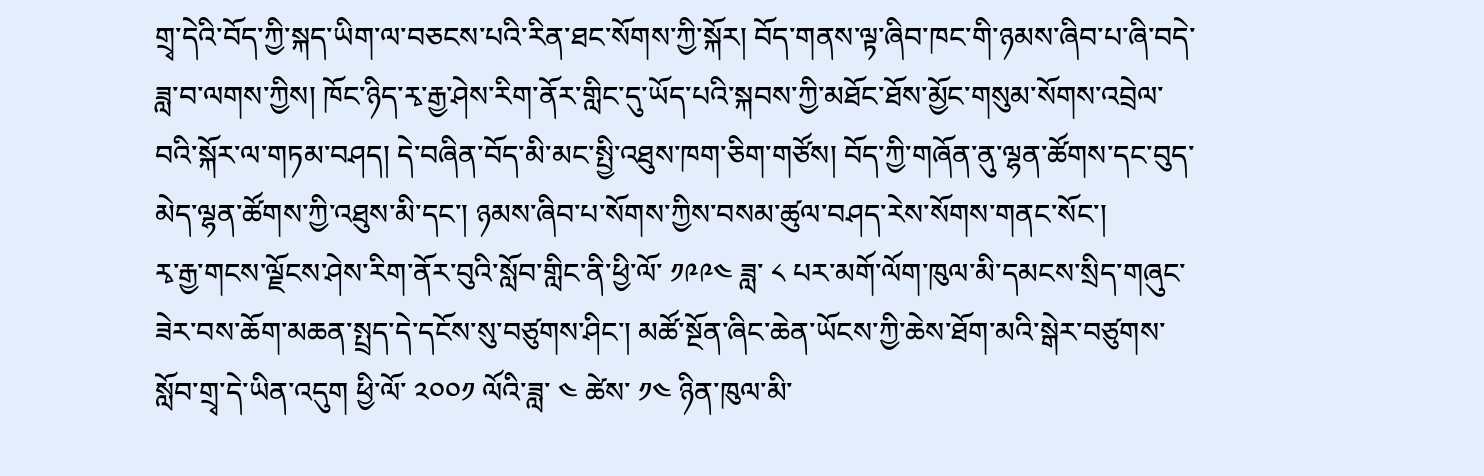གྲྭ་དེའི་བོད་ཀྱི་སྐད་ཡིག་ལ་བཅངས་པའི་རིན་ཐང་སོགས་ཀྱི་སྐོར། བོད་གནས་ལྟ་ཞིབ་ཁང་གི་ཉམས་ཞིབ་པ་ཞི་བདེ་ཟླ་བ་ལགས་ཀྱིས། ཁོང་ཉིད་རྭ་རྒྱ་ཤེས་རིག་ནོར་གླིང་དུ་ཡོད་པའི་སྐབས་ཀྱི་མཐོང་ཐོས་མྱོང་གསུམ་སོགས་འབྲེལ་བའི་སྐོར་ལ་གཏམ་བཤད། དེ་བཞིན་བོད་མི་མང་སྤྱི་འཐུས་ཁག་ཅིག་གཙོས། བོད་ཀྱི་གཞོན་ནུ་ལྷན་ཚོགས་དང་བུད་མེད་ལྷན་ཚོགས་ཀྱི་འཐུས་མི་དང་། ཉམས་ཞིབ་པ་སོགས་ཀྱིས་བསམ་ཚུལ་བཤད་རེས་སོགས་གནང་སོང་།
རྭ་རྒྱ་གངས་ལྗོངས་ཤེས་རིག་ནོར་བུའི་སློབ་གླིང་ནི་ཕྱི་ལོ་ ༡༩༩༤ ཟླ་ ༨ པར་མགོ་ལོག་ཁུལ་མི་དམངས་སྲིད་གཞུང་ཟེར་བས་ཆོག་མཆན་སྤྲད་དེ་དངོས་སུ་བཙུགས་ཤིང་། མཚོ་སྔོན་ཞིང་ཆེན་ཡོངས་ཀྱི་ཆེས་ཐོག་མའི་སྒེར་བཙུགས་སློབ་གྲྭ་དེ་ཡིན་འདུག ཕྱི་ལོ་ ༢༠༠༡ ལོའི་ཟླ་ ༤ ཚེས་ ༡༤ ཉིན་ཁུལ་མི་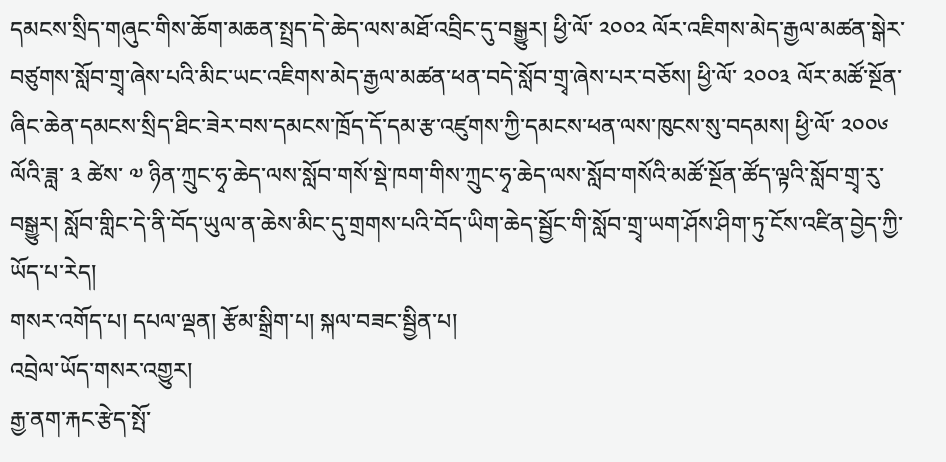དམངས་སྲིད་གཞུང་གིས་ཆོག་མཆན་སྤྲད་དེ་ཆེད་ལས་མཐོ་འབྲིང་དུ་བསྒྱུར། ཕྱི་ལོ་ ༢༠༠༢ ལོར་འཇིགས་མེད་རྒྱལ་མཚན་སྒེར་བཙུགས་སློབ་གྲྭ་ཞེས་པའི་མིང་ཡང་འཇིགས་མེད་རྒྱལ་མཚན་ཕན་བདེ་སློབ་གྲྭ་ཞེས་པར་བཅོས། ཕྱི་ལོ་ ༢༠༠༣ ལོར་མཚོ་སྔོན་ཞིང་ཆེན་དམངས་སྲིད་ཐིང་ཟེར་བས་དམངས་ཁྲོད་དོ་དམ་རྩ་འཛུགས་ཀྱི་དམངས་ཕན་ལས་ཁུངས་སུ་བདམས། ཕྱི་ལོ་ ༢༠༠༦ ལོའི་ཟླ་ ༣ ཚེས་ ༧ ཉིན་ཀྲུང་ཧྭ་ཆེད་ལས་སློབ་གསོ་སྡེ་ཁག་གིས་ཀྲུང་ཧྭ་ཆེད་ལས་སློབ་གསོའི་མཚོ་སྔོན་ཚོད་ལྟའི་སློབ་གྲྭ་རུ་བསྒྱུར། སློབ་གླིང་དེ་ནི་བོད་ཡུལ་ན་ཆེས་མིང་དུ་གྲགས་པའི་བོད་ཡིག་ཆེད་སྦྱོང་གི་སློབ་གྲྭ་ཡག་ཤོས་ཤིག་ཏུ་ངོས་འཛིན་བྱེད་ཀྱི་ཡོད་པ་རེད།
གསར་འགོད་པ། དཔལ་ལྡན། རྩོམ་སྒྲིག་པ། སྐལ་བཟང་སྦྱིན་པ།
འབྲེལ་ཡོད་གསར་འགྱུར།
རྒྱ་ནག་རྐང་རྩེད་སྤོ་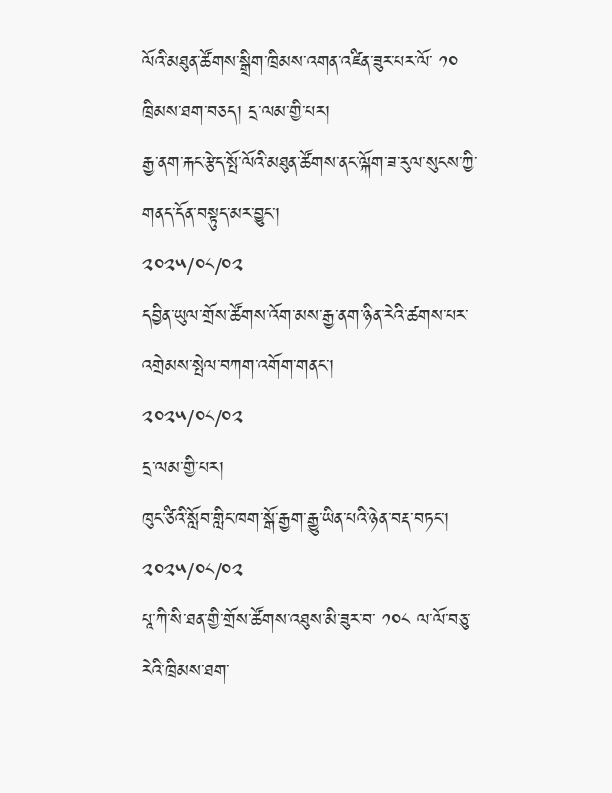ལོའི་མཐུན་ཚོགས་སྒྲིག་ཁྲིམས་འགན་འཛིན་ཟུར་པར་ལོ་ ༡༠ ཁྲིམས་ཐག་བཅད། དྲ་ལམ་གྱི་པར།
རྒྱ་ནག་རྐང་རྩེད་སྤོ་ལོའི་མཐུན་ཚོགས་ནང་ལྐོག་ཟ་རུལ་སུངས་ཀྱི་གནད་དོན་བསྟུད་མར་བྱུང་།
༢༠༢༥/༠༨/༠༢
དབྱིན་ཡུལ་གྲོས་ཚོགས་འོག་མས་རྒྱ་ནག་ཉིན་རེའི་ཚགས་པར་འགྲེམས་སྤེལ་བཀག་འགོག་གནང་།
༢༠༢༥/༠༨/༠༢
དྲ་ལམ་གྱི་པར།
ཁུང་ཙིའི་སློབ་གླིང་ཁག་སྒོ་རྒྱག་རྒྱུ་ཡིན་པའི་ཉེན་བརྡ་བཏང་།
༢༠༢༥/༠༨/༠༢
པཱ་ཀི་སི་ཐན་གྱི་གྲོས་ཚོགས་འཐུས་མི་ཟུར་བ་ ༡༠༨ ལ་ལོ་བཅུ་རེའི་ཁྲིམས་ཐག་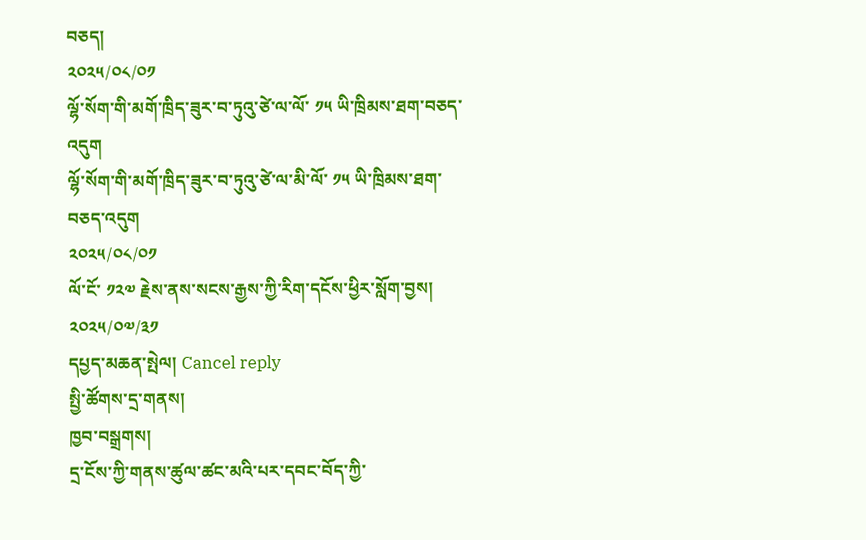བཅད།
༢༠༢༥/༠༨/༠༡
ལྷོ་སོག་གི་མགོ་ཁྲིད་ཟུར་བ་ཏུའུ་ཙེ་ལ་ལོ་ ༡༥ ཡི་ཁྲིམས་ཐག་བཅད་འདུག
ལྷོ་སོག་གི་མགོ་ཁྲིད་ཟུར་བ་ཏུའུ་ཙེ་ལ་མི་ལོ་ ༡༥ ཡི་ཁྲིམས་ཐག་བཅད་འདུག
༢༠༢༥/༠༨/༠༡
ལོ་ངོ་ ༡༢༧ རྗེས་ནས་སངས་རྒྱས་ཀྱི་རིག་དངོས་ཕྱིར་སློག་བྱས།
༢༠༢༥/༠༧/༣༡
དཔྱད་མཆན་སྤེལ། Cancel reply
སྤྱི་ཚོགས་དྲ་གནས།
ཁྱབ་བསྒྲགས།
དྲ་ངོས་ཀྱི་གནས་ཚུལ་ཚང་མའི་པར་དབང་བོད་ཀྱི་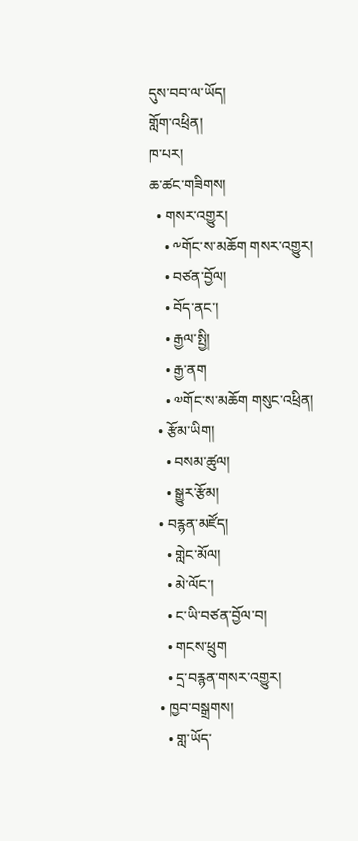དུས་བབ་ལ་ཡོད།
གློག་འཕྲིན།
ཁ་པར།
ཆ་ཚང་གཟིགས།
  • གསར་འགྱུར།
    • ༸གོང་ས་མཆོག གསར་འགྱུར།
    • བཙན་བྱོལ།
    • བོད་ནང་།
    • རྒྱལ་སྤྱི།
    • རྒྱ་ནག
    • ༧གོང་ས་མཆོག གསུང་འཕྲིན།
  • རྩོམ་ཡིག།
    • བསམ་ཚུལ།
    • སྒྱུར་རྩོམ།
  • བརྙན་མཛོད།
    • གླེང་མོལ།
    • མེ་ལོང་།
    • ང་ཡི་བཙན་བྱོལ་བ།
    • གངས་ཕྲུག
    • དྲ་བརྙན་གསར་འགྱུར།
  • ཁྱབ་བསྒྲགས།
    • གླ་ཡོད་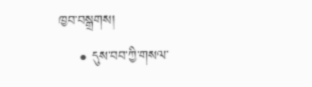ཁྱབ་བསྒྲགས།
    • དུས་བབ་ཀྱི་གསལ་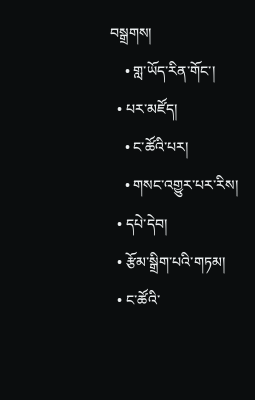བསྒྲགས།
    • གླ་ཡོད་རིན་གོང་།
  • པར་མཛོད།
    • ང་ཚོའི་པར།
    • གསང་འགྱུར་པར་རིས།
  • དཔེ་དེབ།
  • རྩོམ་སྒྲིག་པའི་གཏམ།
  • ང་ཚོའི་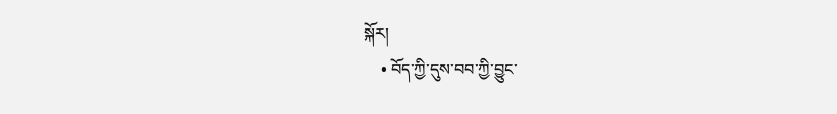སྐོར།
    • བོད་ཀྱི་དུས་བབ་ཀྱི་བྱུང་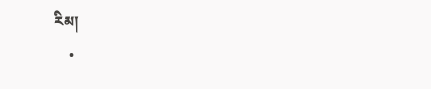རིམ།
    •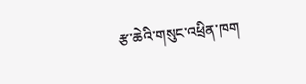རྩ་ཆེའི་གསུང་འཕྲིན་ཁག